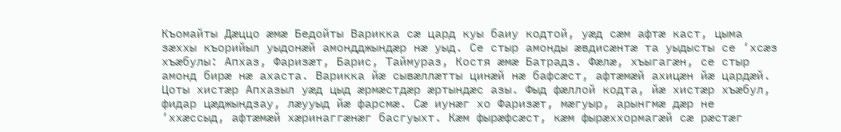Къомайты Дæццо æмæ Бедойты Варикка сæ цард куы баиу кодтой, уæд сæм афтæ каст, цыма зæххы къорийыл уыдонæй амондджындæр нæ уыд. Се стыр амонды æвдисæнтæ та уыдысты се ‘хсæз хъæбулы: Апхаз, Фаризæт, Барис, Таймураз, Костя æмæ Батрадз. Фæлæ, хъыгагæн, се стыр амонд бирæ нæ ахаста. Варикка йæ сывæллæтты цинæй нæ бафсæст, афтæмæй ахицæн йæ цардæй.
Цоты хистæр Апхазыл уæд цыд æрмæстдæр æртындæс азы. Фыд фæллой кодта, йæ хистæр хъæбул, фидар цæджындзау, лæууыд йæ фарсмæ. Сæ иунæг хо Фаризæт, мæгуыр, арынгмæ дæр не ‘ххæссыд, афтæмæй хæринаггæнæг басгуыхт. Кæм фырæфсæст, кæм фырæххормагæй сæ рæстæг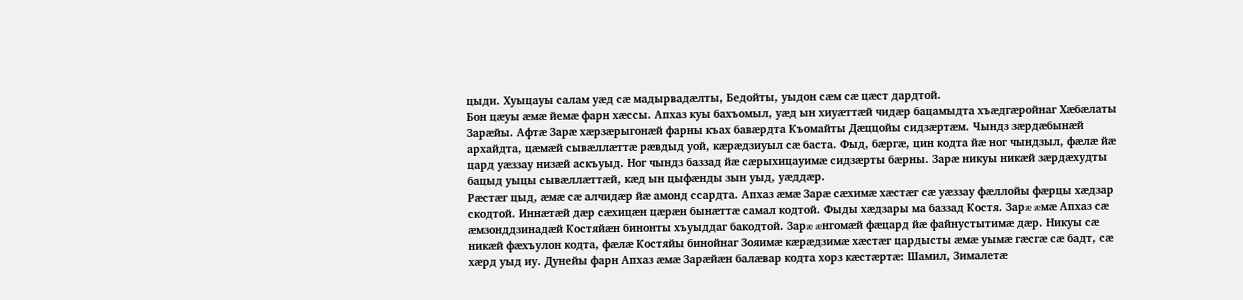цыди. Хуыцауы салам уæд сæ мадырвадæлты, Бедойты, уыдон сæм сæ цæст дардтой.
Бон цæуы æмæ йемæ фарн хæссы. Апхаз куы бахъомыл, уæд ын хиуæттæй чидæр бацамыдта хъæдгæройнаг Хæбæлаты Зарæйы. Афтæ Зарæ хæрзæрыгонæй фарны къах бавæрдта Къомайты Дæццойы сидзæртæм. Чындз зæрдæбынæй архайдта, цæмæй сывæллæттæ рæвдыд уой, кæрæдзиуыл сæ баста. Фыд, бæргæ, цин кодта йæ ног чындзыл, фæлæ йæ цард уæззау низæй аскъуыд. Ног чындз баззад йæ сæрыхицауимæ сидзæрты бæрны. Зарæ никуы никæй зæрдæхудты бацыд уыцы сывæллæттæй, кæд ын цыфæнды зын уыд, уæддæр.
Рæстæг цыд, æмæ сæ алчидæр йæ амонд ссардта. Апхаз æмæ Зарæ сæхимæ хæстæг сæ уæззау фæллойы фæрцы хæдзар скодтой. Иннæтæй дæр сæхицæн цæрæн бынæттæ самал кодтой. Фыды хæдзары ма баззад Костя. Зарæ æмæ Апхаз сæ æмзонддзинадæй Костяйæн бинонты хъуыддаг бакодтой. Зарæ æнгомæй фæцард йæ файнустытимæ дæр. Никуы сæ никæй фæхъулон кодта, фæлæ Костяйы бинойнаг Зояимæ кæрæдзимæ хæстæг цардысты æмæ уымæ гæсгæ сæ бадт, сæ хæрд уыд иу. Дунейы фарн Апхаз æмæ Зарæйæн балæвар кодта хорз кæстæртæ: Шамил, Зималетæ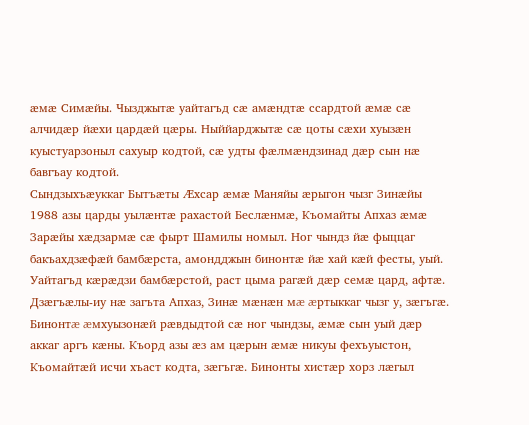æмæ Симæйы. Чызджытæ уайтагъд сæ амæндтæ ссардтой æмæ сæ алчидæр йæхи цардæй цæры. Ныййарджытæ сæ цоты сæхи хуызæн куыстуарзоныл сахуыр кодтой, сæ удты фæлмæндзинад дæр сын нæ бавгъау кодтой.
Сындзыхъæуккаг Бытъæты Æхсар æмæ Маняйы æрыгон чызг Зинæйы 1988 азы царды уылæнтæ рахастой Беслæнмæ, Къомайты Апхаз æмæ Зарæйы хæдзармæ сæ фырт Шамилы номыл. Ног чындз йæ фыццаг бакъахдзæфæй бамбæрста, амондджын бинонтæ йæ хай кæй фесты, уый. Уайтагъд кæрæдзи бамбæрстой, раст цыма рагæй дæр семæ цард, афтæ. Дзæгъæлы-иу нæ загъта Апхаз, Зинæ мæнæн мæ æртыккаг чызг у, зæгъгæ.
Бинонтæ æмхуызонæй рæвдыдтой сæ ног чындзы, æмæ сын уый дæр аккаг аргъ кæны. Къорд азы æз ам цæрын æмæ никуы фехъуыстон, Къомайтæй исчи хъаст кодта, зæгъгæ. Бинонты хистæр хорз лæгыл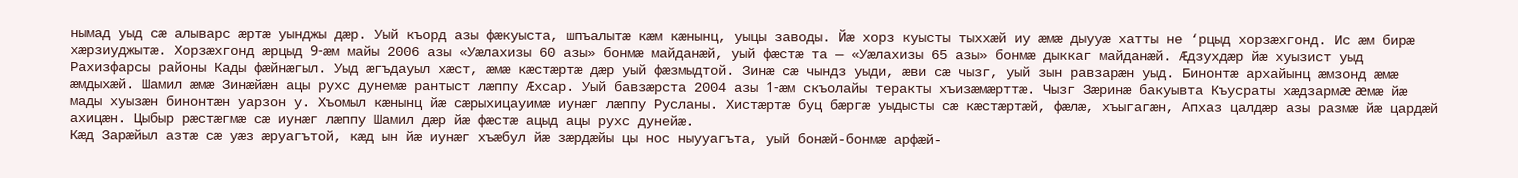нымад уыд сæ алыварс æртæ уынджы дæр. Уый къорд азы фæкуыста, шпъалытæ кæм кæнынц, уыцы заводы. Йæ хорз куысты тыххæй иу æмæ дыууæ хатты не ‘рцыд хорзæхгонд. Ис æм бирæ хæрзиуджытæ. Хорзæхгонд æрцыд 9-æм майы 2006 азы «Уæлахизы 60 азы» бонмæ майданæй, уый фæстæ та — «Уæлахизы 65 азы» бонмæ дыккаг майданæй. Æдзухдæр йæ хуызист уыд Рахизфарсы районы Кады фæйнæгыл. Уыд æгъдауыл хæст, æмæ кæстæртæ дæр уый фæзмыдтой. Зинæ сæ чындз уыди, æви сæ чызг, уый зын равзарæн уыд. Бинонтæ архайынц æмзонд æмæ æмдыхæй. Шамил æмæ Зинæйæн ацы рухс дунемæ рантыст лæппу Æхсар. Уый бавзæрста 2004 азы 1-æм скъолайы теракты хъизæмæрттæ. Чызг Зæринæ бакуывта Къусраты хæдзармæ æмæ йæ мады хуызæн бинонтæн уарзон у. Хъомыл кæнынц йæ сæрыхицауимæ иунæг лæппу Русланы. Хистæртæ буц бæргæ уыдысты сæ кæстæртæй, фæлæ, хъыгагæн, Апхаз цалдæр азы размæ йæ цардæй ахицæн. Цыбыр рæстæгмæ сæ иунæг лæппу Шамил дæр йæ фæстæ ацыд ацы рухс дунейæ.
Кæд Зарæйыл азтæ сæ уæз æруагътой, кæд ын йæ иунæг хъæбул йæ зæрдæйы цы нос ныууагъта, уый бонæй-бонмæ арфæй-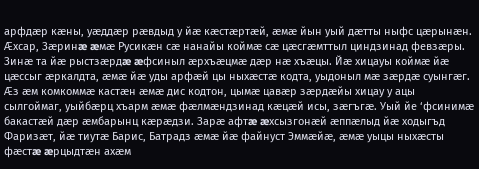арфдæр кæны, уæддæр рæвдыд у йæ кæстæртæй, æмæ йын уый дæтты ныфс цæрынæн. Æхсар, Зæринæ æмæ Русикæн сæ нанайы коймæ сæ цæсгæмттыл циндзинад февзæры. Зинæ та йæ рыстзæрдæ æфсиныл æрхъæцмæ дæр нæ хъæцы. Йæ хицауы коймæ йæ цæссыг æркалдта, æмæ йæ уды арфæй цы ныхæстæ кодта, уыдоныл мæ зæрдæ суынгæг. Æз æм комкоммæ кастæн æмæ дис кодтон, цымæ цавæр зæрдæйы хицау у ацы сылгоймаг, уыйбæрц хъарм æмæ фæлмæндзинад кæцæй исы, зæгъгæ. Уый йе ‘фсинимæ бакастæй дæр æмбарынц кæрæдзи. Зарæ афтæ æхсызгонæй æппæлыд йæ ходыгъд Фаризæт, йæ тиутæ Барис, Батрадз æмæ йæ файнуст Эммæйæ, æмæ уыцы ныхæсты фæстæ æрцыдтæн ахæм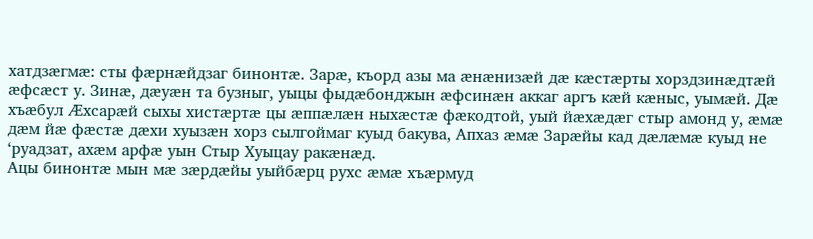хатдзæгмæ: сты фæрнæйдзаг бинонтæ. Зарæ, къорд азы ма æнæнизæй дæ кæстæрты хорздзинæдтæй æфсæст у. Зинæ, дæуæн та бузныг, уыцы фыдæбонджын æфсинæн аккаг аргъ кæй кæныс, уымæй. Дæ хъæбул Æхсарæй сыхы хистæртæ цы æппæлæн ныхæстæ фæкодтой, уый йæхæдæг стыр амонд у, æмæ дæм йæ фæстæ дæхи хуызæн хорз сылгоймаг куыд бакува, Апхаз æмæ Зарæйы кад дæлæмæ куыд не ‘руадзат, ахæм арфæ уын Стыр Хуыцау ракæнæд.
Ацы бинонтæ мын мæ зæрдæйы уыйбæрц рухс æмæ хъæрмуд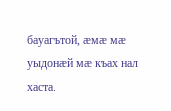бауагътой, æмæ мæ уыдонæй мæ къах нал хаста.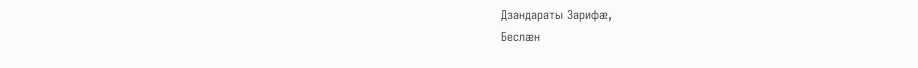Дзандараты Зарифæ,
Беслæн